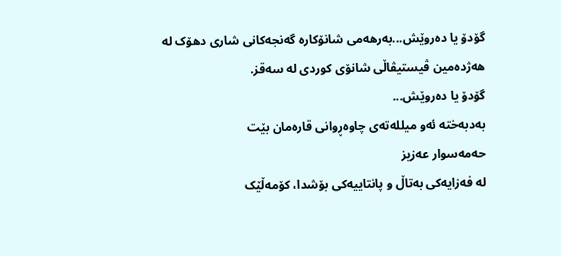گۆدۆ یا دەروێش...بەرھەمی شانۆکارە گەنجەکانی شاری دھۆک لە ھەژدەمین ڤیستیڤاڵی شانۆی کوردی لە سەقز.
گۆدۆ یا دەروێش...
بەدبەختە ئەو میللەتەی چاوەڕوانی قارەمان بێت
حەمەسوار عەزیز
لە فەزایەکی بەتاڵ و پانتاییەکی بۆشدا، کۆمەڵێک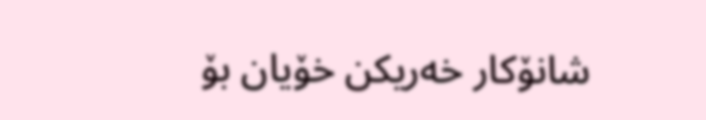شانۆکار خەریکن خۆیان بۆ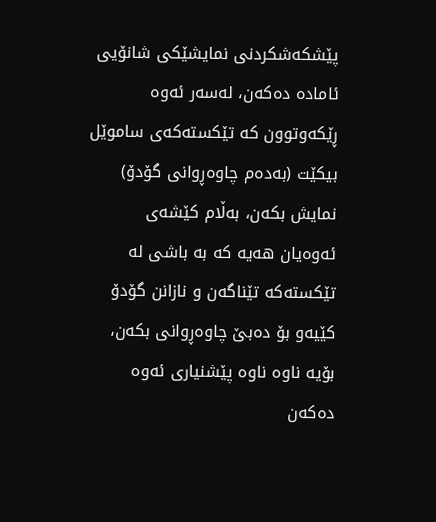پێشکەشکردنی نمایشێکی شانۆیی ئامادە دەکەن، لەسەر ئەوە ڕێکەوتوون کە تێکستەکەی ساموێل بیکێت (بەدەم چاوەڕوانی گۆدۆ) نمایش بکەن، بەڵام کێشەی ئەوەیان ھەیە کە بە باشی لە تێکستەکە تێناگەن و نازانن گۆدۆ کێیەو بۆ دەبێ چاوەڕوانی بکەن، بۆیە ناوە ناوە پێشنیاری ئەوە دەکەن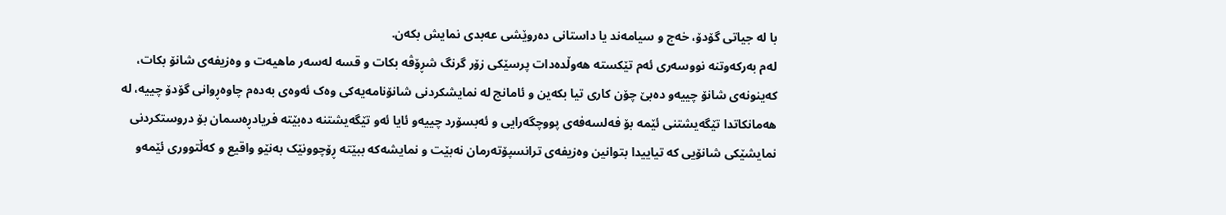با لە جیاتی گۆدۆ، خەج و سیامەند یا داستانی دەروێشی عەبدی نمایش بکەن.
لەم بەرکەوتنە نووسەری ئەم تێکستە ھەوڵدەدات پرسێکی زۆر گرنگ شڕۆڤە بکات و قسە لەسەر ماھیەت و وەزیفەی شانۆ بکات، کەینونەی شانۆ چییەو دەبێ چۆن کاری تیا بکەین و ئامانج لە نمایشکردنی شانۆنامەیەکی وەک ئەوەی بەدەم چاوەڕوانی گۆدۆ چییە، لە ھەمانکاتدا تێگەیشتنی ئێمە بۆ فەلسەفەی پووچگەرایی و ئەبسۆرد چییەو ئایا ئەو تێگەیشتنە دەبێتە فریادڕەسمان بۆ دروستکردنی نمایشێکی شانۆیی کە تیاییدا بتوانین وەزیفەی ترانسپۆتەرمان نەبێت و نمایشەکە ببێتە ڕۆچوونێک بەنێو واقیع و کەڵتووری ئێمەو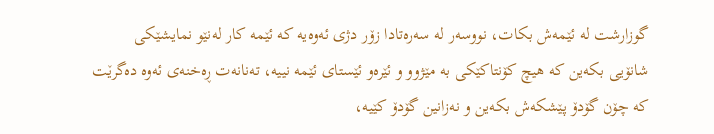گوزارشت لە ئێمەش بکات، نووسەر لە سەرەتادا زۆر دژی ئەوەیە کە ئێمە کار لەنێو نمایشێکی شانۆیی بکەین کە ھیچ کۆنتاکێکی بە مێژوو و ئێرەو ئێستای ئێمە نییە، تەنانەت ڕەخنەی ئەوە دەگرێت کە چۆن گۆدۆ پێشکەش بکەین و نەزانین گۆدۆ کێیە،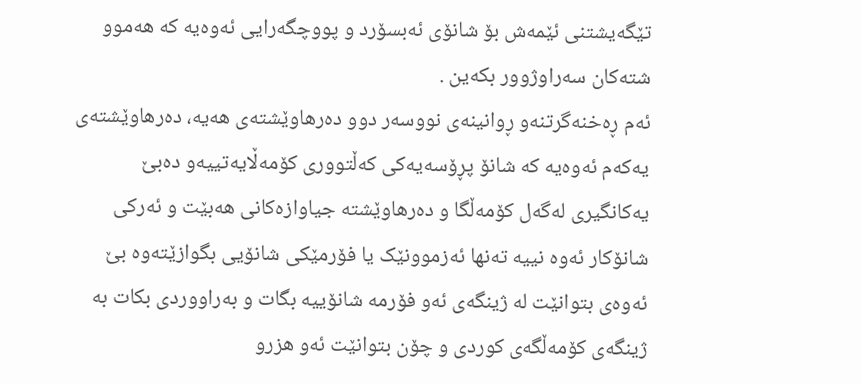تێگەیشتنی ئێمەش بۆ شانۆی ئەبسۆرد و پووچگەرایی ئەوەیە کە ھەموو شتەکان سەراوژوور بکەین .
ئەم ڕەخنەگرتنەو ڕوانینەی نووسەر دوو دەرھاوێشتەی ھەیە، دەرھاوێشتەی یەکەم ئەوەیە کە شانۆ پڕۆسەیەکی کەڵتووری کۆمەڵایەتییەو دەبێ یەکانگیری لەگەل کۆمەڵگا و دەرھاوێشتە جیاوازەکانی ھەبێت و ئەرکی شانۆکار ئەوە نییە تەنھا ئەزموونێک یا فۆرمێکی شانۆیی بگوازێتەوە بێ ئەوەی بتوانێت لە ژینگەی ئەو فۆرمە شانۆییە بگات و بەراووردی بکات بە ژینگەی کۆمەڵگەی کوردی و چۆن بتوانێت ئەو ھزرو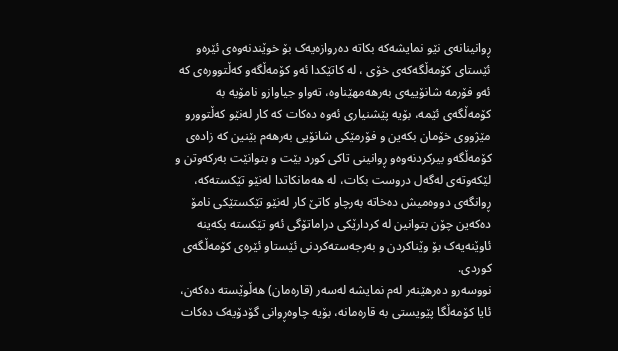ڕوانینانەی نێو نمایشەکە بکاتە دەروازەیەک بۆ خوێندنەوەی ئێرەو ئێستای کۆمەڵگەکەی خۆی ، لە کاتێکدا ئەو کۆمەڵگەو کەڵتوورەی کە ئەو فۆرمە شانۆییەی بەرھەمھێناوە، تەواو جیاوازو نامۆیە بە کۆمەڵگەی ئێمە، بۆیە پێشنیاری ئەوە دەکات کە کار لەنێو کەڵتوورو مێژووی خۆمان بکەین و فۆرمێکی شانۆیی بەرھەم بێنین کە زادەی کۆمەڵگەو بیرکردنەوەو ڕوانینی تاکی کورد بێت و بتوانێت بەرکەوتن و لێکەوتەی لەگەل دروست بکات، لە ھەمانکاتدا لەنێو تێکستەکە، ڕوانگەی دووەمیش دەخاتە بەرچاو کاتێ کار لەنێو تێکستێکی نامۆ دەکەین چۆن بتوانین لە کردارێکی دراماتۆگی ئەو تێکستە بکەینە ئاوێنەیەک بۆ وێناکردن و بەرجەستەکردنی ئێستاو ئێرەی کۆمەڵگەی کوردی.
نووسەرو دەرھێنەر لەم نمایشە لەسەر (قارەمان) ھەڵوێستە دەکەن، ئایا کۆمەڵگا پێویستی بە قارەمانە، بۆیە چاوەڕوانی گۆدۆیەک دەکات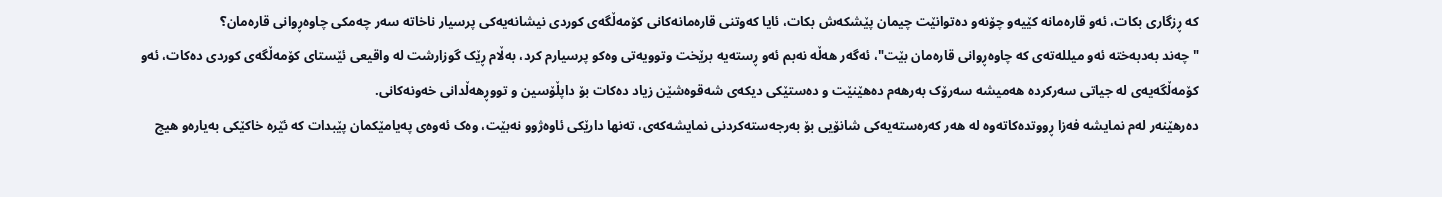کە ڕزگاری بکات، ئەو قارەمانە کێیەو چۆنەو دەتوانێت چیمان پێشکەش بکات، ئایا کەوتنی قارەمانەکانی کۆمەڵگەی کوردی نیشانەیەکی پرسیار ناخاتە سەر چەمکی چاوەڕوانی قارەمان؟
"چەند بەدبەختە ئەو میللەتەی کە چاوەڕوانی قارەمان بێت"، ئەگەر ھەڵە نەبم ئەو ڕستەیە برێخت وتوویەتی وەکو پرسیارم کرد، بەڵام ڕێک گوزارشت لە واقیعی ئێستای کۆمەڵگەی کوردی دەکات، ئەو کۆمەڵگەیەی لە جیاتی سەرکردە ھەمیشە سەرۆک بەرھەم دەھێنێت و دەستێکی دیکەی شەقوەشێن زیاد دەکات بۆ داپڵۆسین و تووڕھەڵدانی خەونەکانی.
دەرھێنەر لەم نمایشە فەزا ڕووتدەکاتەوە لە ھەر کەرەستەیەکی شانۆیی بۆ بەرجەستەکردنی نمایشەکەی، تەنھا دارێکی ئاوەژوو نەبێت، وەک ئەوەی پەیامێکمان پێبدات کە ئێرە خاکێکی بەیارەو ھیچ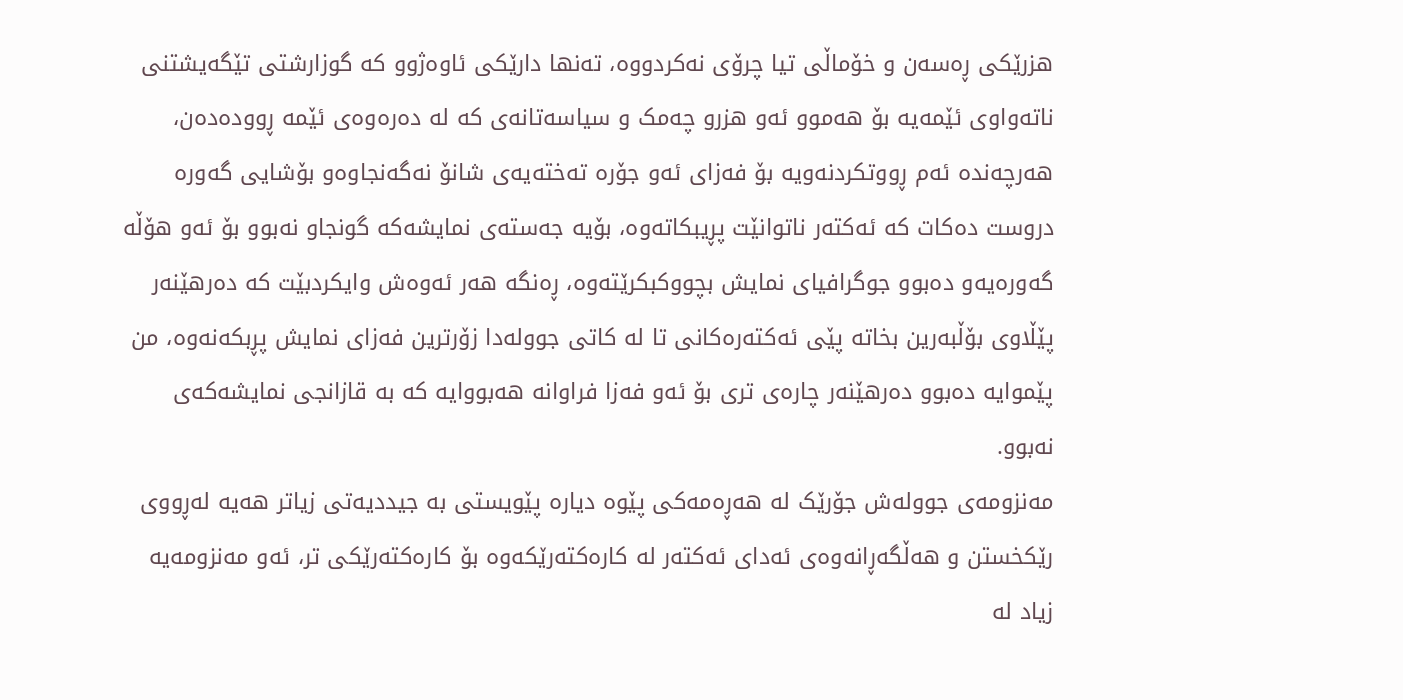ھزرێکی ڕەسەن و خۆماڵی تیا چرۆی نەکردووە، تەنھا دارێکی ئاوەژوو کە گوزارشتی تێگەیشتنی ناتەواوی ئێمەیە بۆ ھەموو ئەو ھزرو چەمک و سیاسەتانەی کە لە دەرەوەی ئێمە ڕوودەدەن، ھەرچەندە ئەم ڕووتکردنەویە بۆ فەزای ئەو جۆرە تەختەیەی شانۆ نەگەنجاوەو بۆشایی گەورە دروست دەکات کە ئەکتەر ناتوانێت پڕیبکاتەوە، بۆیە جەستەی نمایشەکە گونجاو نەبوو بۆ ئەو ھۆڵە گەورەیەو دەبوو جوگرافیای نمایش بچووکبکرێتەوە، ڕەنگە ھەر ئەوەش وایکردبێت کە دەرھێنەر پێڵاوی بۆڵبەرین بخاتە پێی ئەکتەرەکانی تا لە کاتی جوولەدا زۆرترین فەزای نمایش پڕبکەنەوە، من پێموایە دەبوو دەرھێنەر چارەی تری بۆ ئەو فەزا فراوانە ھەبووایە کە بە قازانجی نمایشەکەی نەبوو.
مەنزومەی جوولەش جۆرێک لە ھەڕەمەکی پێوە دیارە پێویستی بە جیددیەتی زیاتر ھەیە لەڕووی رێکخستن و ھەڵگەڕانەوەی ئەدای ئەکتەر لە کارەکتەرێکەوە بۆ کارەکتەرێکی تر، ئەو مەنزومەیە زیاد لە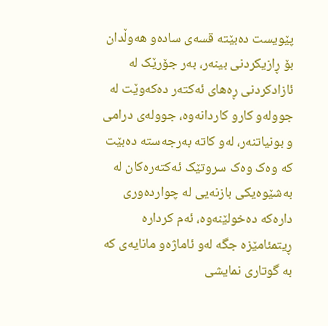پێویست دەبێتە قسەی سادەو ھەوڵدان بۆ ڕازیکردنی بینەر، بەر جۆرێک لە ئازادکردنی ڕەھای ئەکتەر دەکەوێت لە جوولەو کارو کاردانەوە، جوولەی درامی و بونیاتنەر، لەو کاتە بەرجەستە دەبێت کە وەک وەک سروتێک ئەکتەرەکان لە بەشێوەیکی بازنەیی لە چواردەوری دارەکە دەخولێنەوە، ئەم کردارە ڕیتمئامێزە جگە لەو ئاماژەو مانایەی کە بە گوتاری نمایشی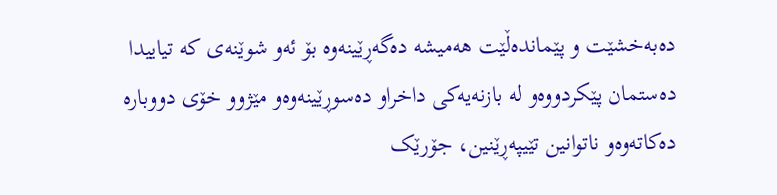دەبەخشێت و پێماندەڵێت ھەمیشە دەگەڕێینەوە بۆ ئەو شوێنەی کە تیاییدا دەستمان پێکردووەو لە بازنەیەکی داخراو دەسوڕێینەوەو مێژوو خۆی دووبارە دەکاتەوەو ناتوانین تێیپەڕێنین، جۆرێک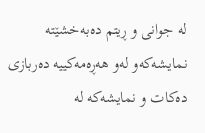لە جوانی و ڕیتم دەبەخشێتە نمایشەکەو لەو ھەڕەمەکییە دەربازی دەکات و نمایشەکە لە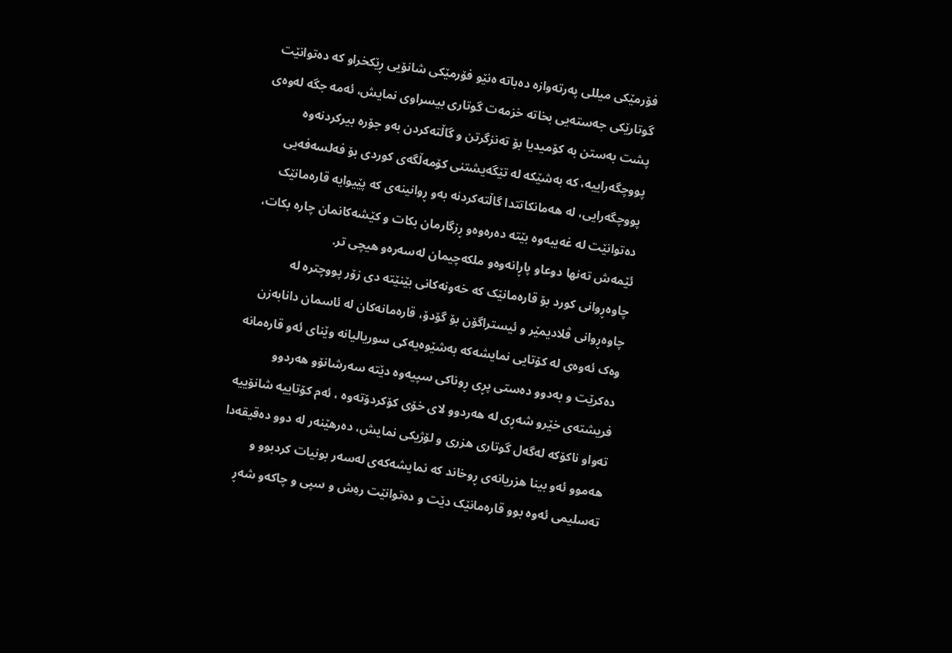فۆرمێکی میللی پەرتەوازە دەباتە ەنێو فۆرمێکی شانۆیی ڕێکخراو کە دەتوانێت گوتارێکی جەستەیی بخاتە خزمەت گوتاری بیسراوی نمایش، ئەمە جگە لەوەی پشت بەستن بە کۆمیدیا بۆ تەنزگرتن و گاڵتەکردن بەو جۆرە بیرکردنەوە پووچگەراییە، کە بەشێکە لە تێگەیشتنی کۆمەڵگەی کوردی بۆ فەلسەفەیی پووچگەرایی، لە ھەمانکاتتدا گاڵتەکردنە بەو ڕوانینەی کە پێیوایە قارەمانێک دەتوانێت لە غەیبەوە بێتە دەرەوەو ڕزگارمان بکات و کێشەکانمان چارە بکات، ئێمەش تەنھا دوعاو پاڕانەوەو ملکەچیمان لەسەرەو ھیچی تر.
چاوەڕوانی کورد بۆ قارەمانێک کە خەونەکانی بێنێتە دی زۆر پووچترە لە چاوەڕوانی ڤلادیمێر و ئیستراگۆن بۆ گۆدۆ، قارەمانەکان لە ئاسمان دانابەزن وەک ئەوەی لە کۆتایی نمایشەکە بەشێوەیەکی سوریالیانە وێنای ئەو قارەمانە دەکرێت و بەدوو دەستی پڕی ڕوناکی سپیەوە دێتە سەرشانۆو ھەردوو فریشتەی خێرو شەڕی لە ھەردوو لای خۆی کۆکردۆتەوە ، ئەم کۆتاییە شانۆییە تەواو ناکۆکە لەگەل گوتاری ھزری و لۆژیکی نمایش، دەرھێنەر لە دوو دەقیقەدا ھەموو ئەو بینا ھزریانەی ڕوخاند کە نمایشەکەی لەسەر بونیات کردبوو و تەسلیمی ئەوە بوو قارەمانێک دێت و دەتوانێت رەِش و سپی و چاکەو شەڕ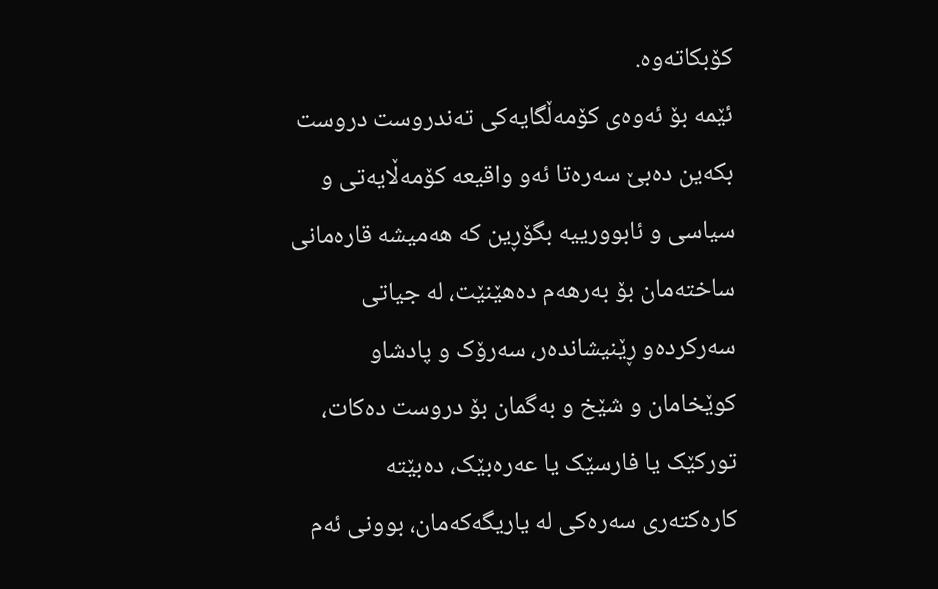کۆبکاتەوە.
ئێمە بۆ ئەوەی کۆمەڵگایەکی تەندروست دروست بکەین دەبێ سەرەتا ئەو واقیعە کۆمەڵایەتی و سیاسی و ئابوورییە بگۆڕین کە ھەمیشە قارەمانی ساختەمان بۆ بەرھەم دەھێنێت، لە جیاتی سەرکردەو ڕێنیشاندەر، سەرۆک و پادشاو کوێخامان و شێخ و بەگمان بۆ دروست دەکات، تورکێک یا فارسێک یا عەرەبێک، دەبێتە کارەکتەری سەرەکی لە یاریگەکەمان، بوونی ئەم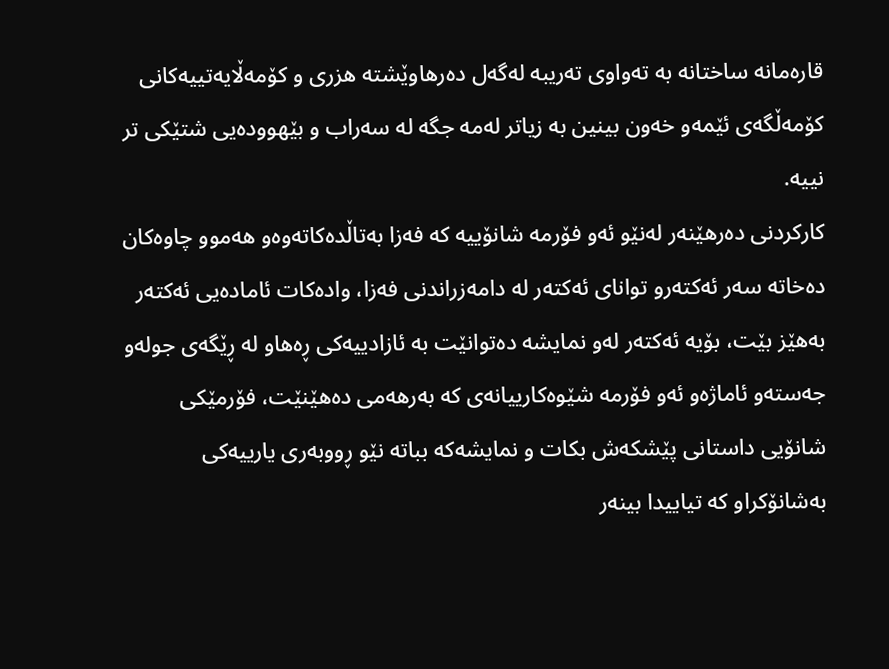قارەمانە ساختانە بە تەواوی تەریبە لەگەل دەرھاوێشتە ھزری و کۆمەڵایەتییەکانی کۆمەڵگەی ئێمەو خەون بینین بە زیاتر لەمە جگە لە سەراب و بێھوودەیی شتێکی تر نییە.
کارکردنی دەرھێنەر لەنێو ئەو فۆرمە شانۆییە کە فەزا بەتاڵدەکاتەوەو ھەموو چاوەکان دەخاتە سەر ئەکتەرو توانای ئەکتەر لە دامەزراندنی فەزا، وادەکات ئامادەیی ئەکتەر بەھێز بێت، بۆیە ئەکتەر لەو نمایشە دەتوانێت بە ئازادییەکی ڕەھاو لە ڕێگەی جولەو جەستەو ئاماژەو ئەو فۆرمە شێوەکارییانەی کە بەرھەمی دەھێنێت، فۆرمێکی شانۆیی داستانی پێشکەش بکات و نمایشەکە بباتە نێو ڕووبەری یارییەکی بەشانۆکراو کە تیاییدا بینەر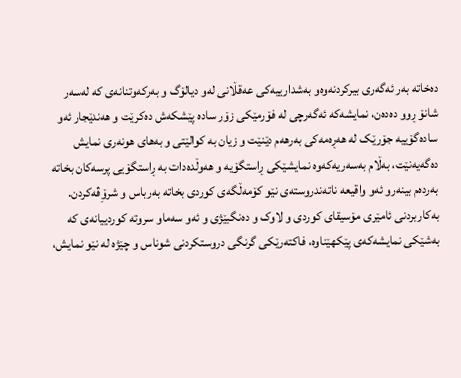دەخاتە بەر ئەگەری بیرکردنەوەو بەشدارییەکی عەقڵانی لەو دیالۆگ و بەرکەوتنانەی کە لەسەر شانۆ ڕوو دەدەن، نمایشەکە ئەگەرچی لە فۆرمێکی زۆر سادە پێشکەش دەکرێت و ھەندێجار ئەو سادەگۆییە جۆرێک لە ھەڕەمەکی بەرھەم دێنێت و زیان بە کوالێتی و بەھای ھونەری نمایش دەگەیەنێت، بەڵام بەسەریەکەوە نمایشێکی ڕاستگۆیە و ھەوڵدەدات بە ڕاستگۆیی پرسەکان بخاتە بەردەم بینەرو ئەو واقیعە ناتەندروستەی نێو کۆمەڵگەی کوردی بخاتە بەرباس و شرۆِڤەکردن.
بەکاربردنی ئامێری مۆسیقای کوردی و لاوک و دەنگبێژی و ئەو سەماو سروتە کوردییانەی کە بەشێکی نمایشەکەی پێکھێناوە، فاکتەرێکی گرنگی دروستکردنی شوناس و چێژە لە نێو نمایش،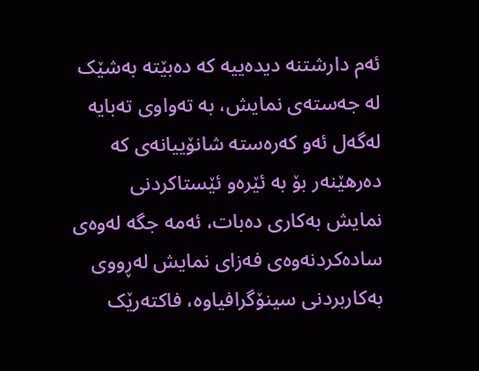ئەم دارشتنە دیدەییە کە دەبێتە بەشێک لە جەستەی نمایش، بە تەواوی تەبایە لەگەل ئەو کەرەستە شانۆییانەی کە دەرھێنەر بۆ بە ئێرەو ئێستاکردنی نمایش بەکاری دەبات، ئەمە جگە لەوەی سادەکردنەوەی فەزای نمایش لەڕووی بەکاربردنی سینۆگرافیاوە، فاکتەرێک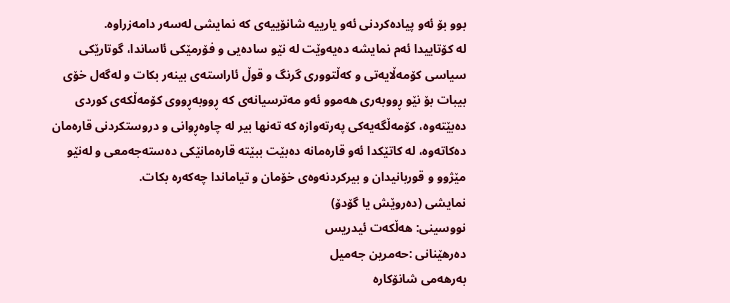بوو بۆ ئەو پیادەکردنی ئەو یارییە شانۆییەی کە نمایشی لەسەر دامەزراوە.
لە کۆتاییدا ئەم نمایشە دەیەوێت لە نێو سادەیی و فۆرمێکی ئاساندا، گوتارێکی سیاسی کۆمەڵایەتی و کەڵتووری گرنگ و قوڵ ئاراستەی بینەر بکات و لەگەل خۆی بیبات بۆ نێو ڕووبەری ھەموو ئەو مەترسیانەی کە ڕووبەڕووی کۆمەڵکەی کوردی دەبێتەوە، کۆمەڵگەیەکی پەرتەوازە کە تەنھا بیر لە چاوەڕوانی و دروستکردنی قارەمان دەکاتەوە، لە کاتێکدا ئەو قارەمانە دەبێت ببێتە قارەمانێکی دەستەجەمعی و لەنێو مێژوو و قوربانیدان و بیرکردنەوەی خۆمان و تیاماندا چەکەرە بکات.
نمایشی (دەروێش یا گۆدۆ)
نووسینی: ھەڵکەت ئیدریس
دەرھێنانی :حەمرین جەمیل
بەرھەمی شانۆکارە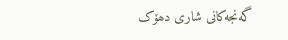گەنجەکانی شاری دھۆک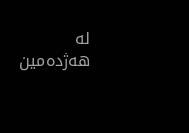لە ھەژدەمین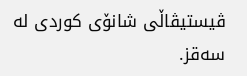ڤیستیڤاڵی شانۆی کوردی لە سەقز.